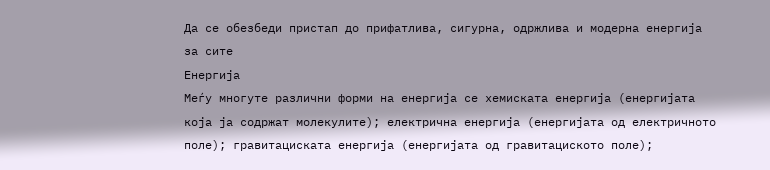Да се обезбеди пристап до прифатлива, сигурна, одржлива и модерна енергија за сите
Енергија
Меѓу многуте различни форми на енергија се хемиската енергија (енергијата која ја содржат молекулите); електрична енергија (енергијата од електричното поле); гравитациската енергија (енергијата од гравитациското поле);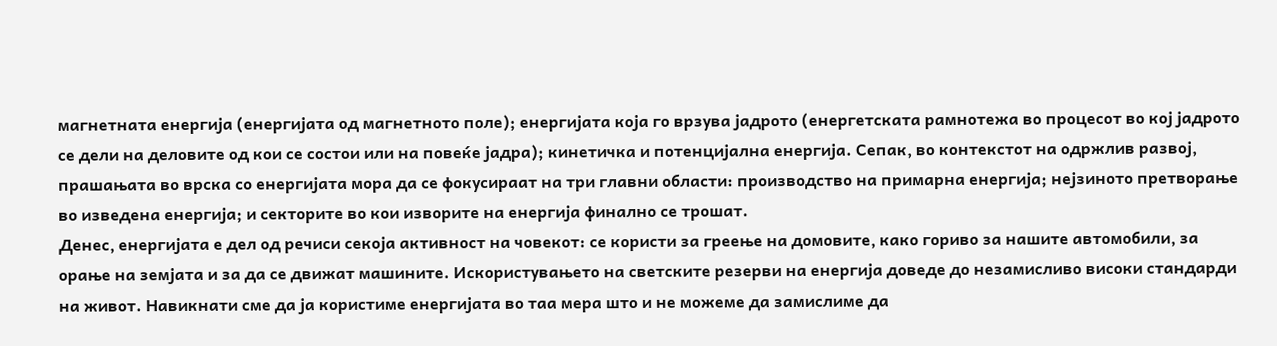магнетната енергија (енергијата од магнетното поле); енергијата која го врзува јадрото (енергетската рамнотежа во процесот во кој јадрото се дели на деловите од кои се состои или на повеќе јадра); кинетичка и потенцијална енергија. Сепак, во контекстот на одржлив развој, прашањата во врска со енергијата мора да се фокусираат на три главни области: производство на примарна енергија; нејзиното претворање во изведена енергија; и секторите во кои изворите на енергија финално се трошат.
Денес, енергијата е дел од речиси секоја активност на човекот: се користи за греење на домовите, како гориво за нашите автомобили, за орање на земјата и за да се движат машините. Искористувањето на светските резерви на енергија доведе до незамисливо високи стандарди на живот. Навикнати сме да ја користиме енергијата во таа мера што и не можеме да замислиме да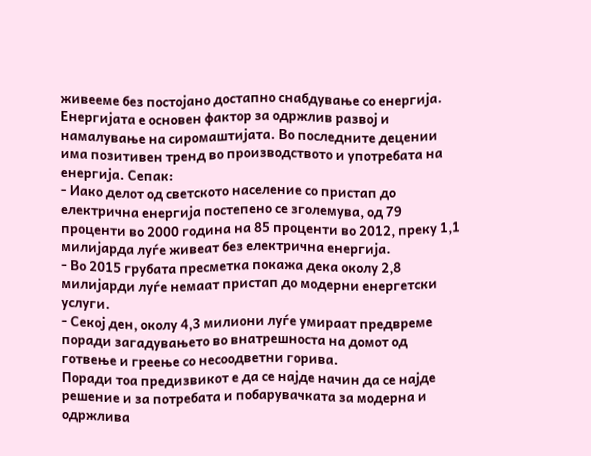живееме без постојано достапно снабдување со енергија.
Енергијата е основен фактор за одржлив развој и намалување на сиромаштијата. Во последните децении има позитивен тренд во производството и употребата на енергија. Сепак:
- Иако делот од светското население со пристап до електрична енергија постепено се зголемува, од 79 проценти во 2000 година на 85 проценти во 2012, преку 1,1 милијарда луѓе живеат без електрична енергија.
- Во 2015 грубата пресметка покажа дека околу 2,8 милијарди луѓе немаат пристап до модерни енергетски услуги.
- Секој ден, околу 4,3 милиони луѓе умираат предвреме поради загадувањето во внатрешноста на домот од готвење и греење со несоодветни горива.
Поради тоа предизвикот е да се најде начин да се најде решение и за потребата и побарувачката за модерна и одржлива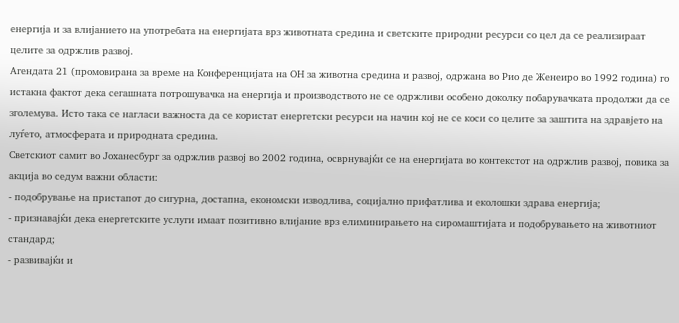енергија и за влијанието на употребата на енергијата врз животната средина и светските природни ресурси со цел да се реализираат целите за одржлив развој.
Агендата 21 (промовирана за време на Конференцијата на ОН за животна средина и развој, одржана во Рио де Женеиро во 1992 година) го истакна фактот дека сегашната потрошувачка на енергија и производството не се одржливи особено доколку побарувачката продолжи да се зголемува. Исто така се нагласи важноста да се користат енергетски ресурси на начин кој не се коси со целите за заштита на здравјето на луѓето, атмосферата и природната средина.
Светскиот самит во Јоханесбург за одржлив развој во 2002 година, осврнувајќи се на енергијата во контекстот на одржлив развој, повика за акција во седум важни области:
- подобрување на пристапот до сигурна, достапна, економски изводлива, социјално прифатлива и еколошки здрава енергија;
- признавајќи дека енергетските услуги имаат позитивно влијание врз елиминирањето на сиромаштијата и подобрувањето на животниот стандард;
- развивајќи и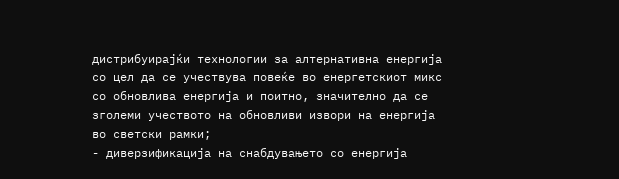дистрибуирајќи технологии за алтернативна енергија со цел да се учествува повеќе во енергетскиот микс со обновлива енергија и поитно, значително да се зголеми учеството на обновливи извори на енергија во светски рамки;
- диверзификација на снабдувањето со енергија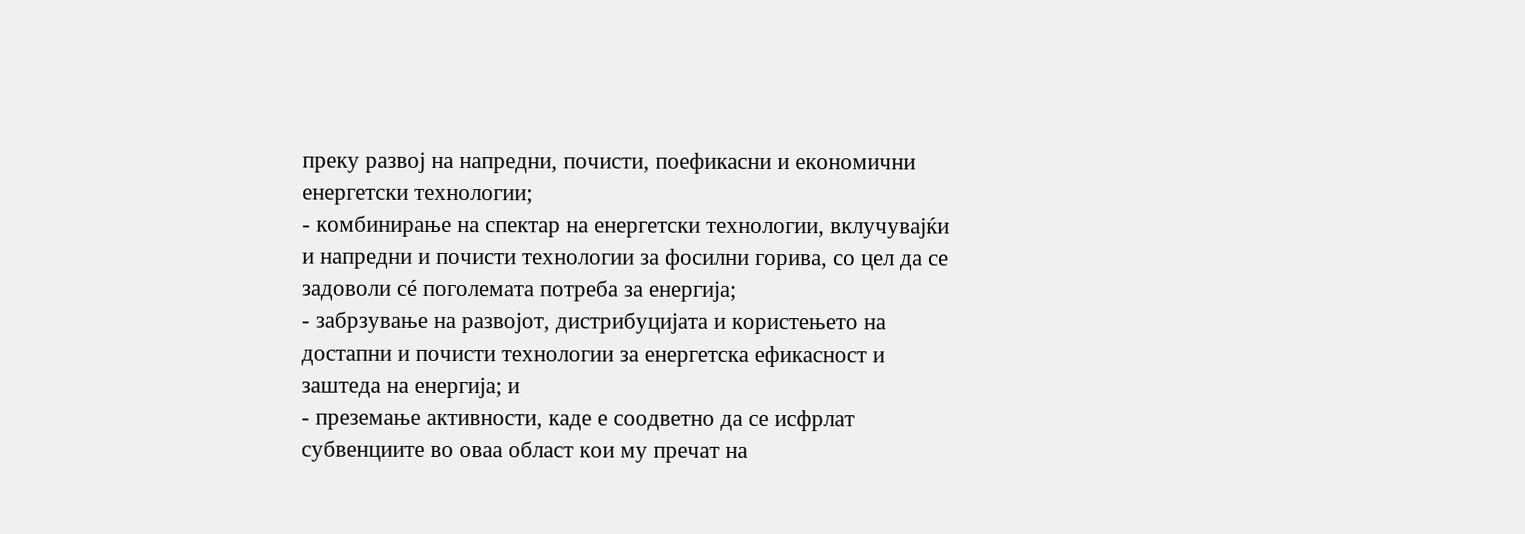преку развој на напредни, почисти, поефикасни и економични енергетски технологии;
- комбинирање на спектар на енергетски технологии, вклучувајќи и напредни и почисти технологии за фосилни горива, со цел да се задоволи сé поголемата потреба за енергија;
- забрзување на развојот, дистрибуцијата и користењето на достапни и почисти технологии за енергетска ефикасност и заштеда на енергија; и
- преземање активности, каде е соодветно да се исфрлат субвенциите во оваа област кои му пречат на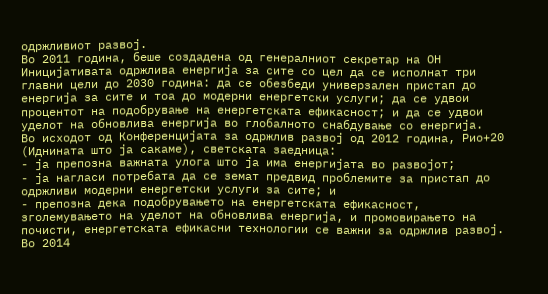одржливиот развој.
Во 2011 година, беше создадена од генералниот секретар на ОН Иницијативата одржлива енергија за сите со цел да се исполнат три главни цели до 2030 година: да се обезбеди универзален пристап до енергија за сите и тоа до модерни енергетски услуги; да се удвои процентот на подобрување на енергетската ефикасност; и да се удвои уделот на обновлива енергија во глобалното снабдување со енергија.
Во исходот од Конференцијата за одржлив развој од 2012 година, Рио+20 (Иднината што ја сакаме), светската заедница:
- ја препозна важната улога што ја има енергијата во развојот;
- ја нагласи потребата да се земат предвид проблемите за пристап до одржливи модерни енергетски услуги за сите; и
- препозна дека подобрувањето на енергетската ефикасност, зголемувањето на уделот на обновлива енергија, и промовирањето на почисти, енергетската ефикасни технологии се важни за одржлив развој.
Во 2014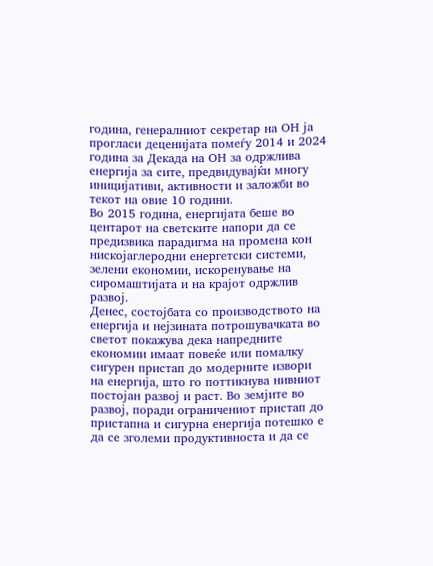година, генералниот секретар на ОН ја прогласи деценијата помеѓу 2014 и 2024 година за Декада на ОН за одржлива енергија за сите, предвидувајќи многу иницијативи, активности и заложби во текот на овие 10 години.
Во 2015 година, енергијата беше во центарот на светските напори да се предизвика парадигма на промена кон нискојаглеродни енергетски системи, зелени економии, искоренување на сиромаштијата и на крајот одржлив развој.
Денес, состојбата со производството на енергија и нејзината потрошувачката во светот покажува дека напредните економии имаат повеќе или помалку сигурен пристап до модерните извори на енергија, што го поттикнува нивниот постојан развој и раст. Во земјите во развој, поради ограничениот пристап до пристапна и сигурна енергија потешко е да се зголеми продуктивноста и да се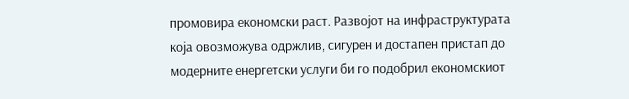промовира економски раст. Развојот на инфраструктурата која овозможува одржлив, сигурен и достапен пристап до модерните енергетски услуги би го подобрил економскиот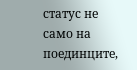статус не само на поединците,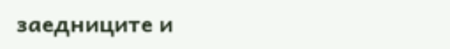заедниците и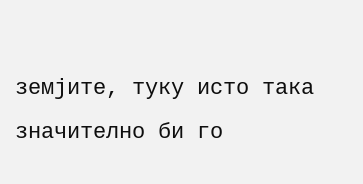земјите, туку исто така значително би го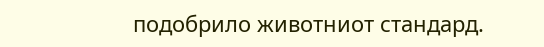подобрило животниот стандард.